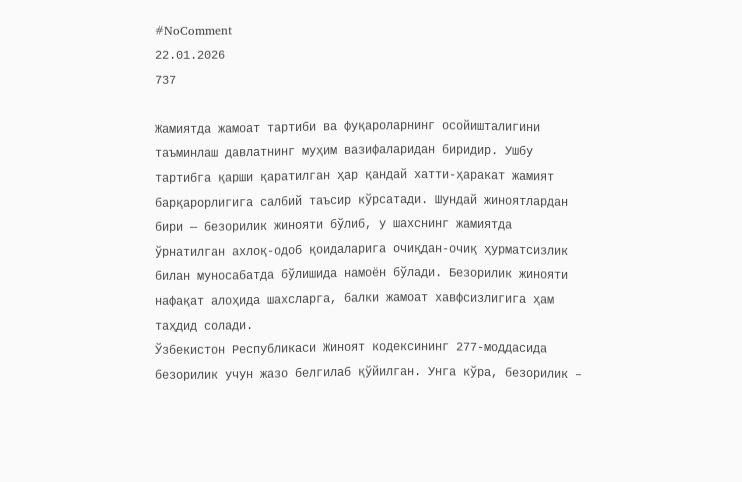#NoComment
22.01.2026
737

Жамиятда жамоат тартиби ва фуқароларнинг осойишталигини таъминлаш давлатнинг муҳим вазифаларидан биридир. Ушбу тартибга қарши қаратилган ҳар қандай хатти-ҳаракат жамият барқарорлигига салбий таъсир кўрсатади. Шундай жиноятлардан бири — безорилик жинояти бўлиб, у шахснинг жамиятда ўрнатилган ахлоқ-одоб қоидаларига очиқдан-очиқ ҳурматсизлик билан муносабатда бўлишида намоён бўлади. Безорилик жинояти нафақат алоҳида шахсларга, балки жамоат хавфсизлигига ҳам таҳдид солади.
Ўзбекистон Республикаси Жиноят кодексининг 277-моддасида безорилик учун жазо белгилаб қўйилган. Унга кўра, безорилик –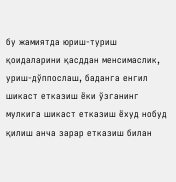бу жамиятда юриш-туриш қоидаларини қасддан менсимаслик, уриш-дўппослаш, баданга енгил шикаст етказиш ёки ўзганинг мулкига шикаст етказиш ёхуд нобуд қилиш анча зарар етказиш билан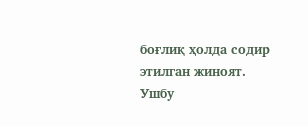боғлиқ ҳолда содир этилган жиноят.
Ушбу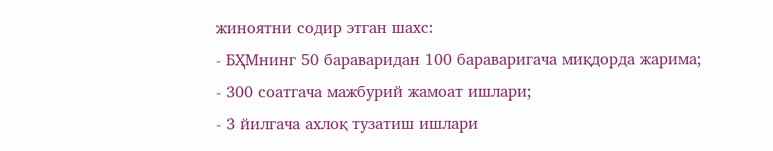жиноятни содир этган шахс:
- БҲМнинг 50 бараваридан 100 бараваригача миқдорда жарима;
- 300 соатгача мажбурий жамоат ишлари;
- 3 йилгача ахлоқ тузатиш ишлари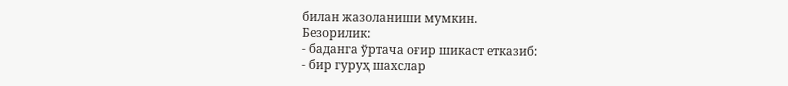билан жазоланиши мумкин.
Безорилик:
- баданга ўртача оғир шикаст етказиб:
- бир гуруҳ шахслар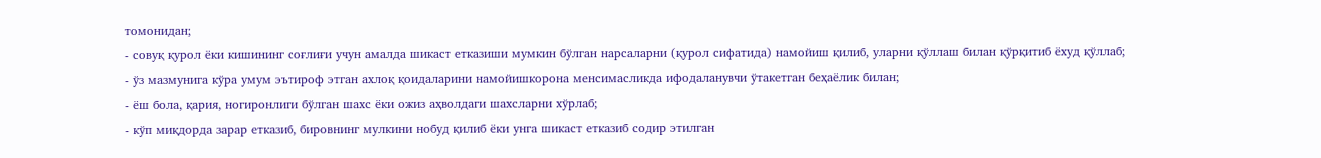томонидан;
- совуқ қурол ёки кишининг соғлиғи учун амалда шикаст етказиши мумкин бўлган нарсаларни (қурол сифатида) намойиш қилиб, уларни қўллаш билан қўрқитиб ёхуд қўллаб;
- ўз мазмунига кўра умум эътироф этган ахлоқ қоидаларини намойишкорона менсимасликда ифодаланувчи ўтакетган беҳаёлик билан;
- ёш бола, қария, ногиронлиги бўлган шахс ёки ожиз аҳволдаги шахсларни хўрлаб;
- кўп миқдорда зарар етказиб, бировнинг мулкини нобуд қилиб ёки унга шикаст етказиб содир этилган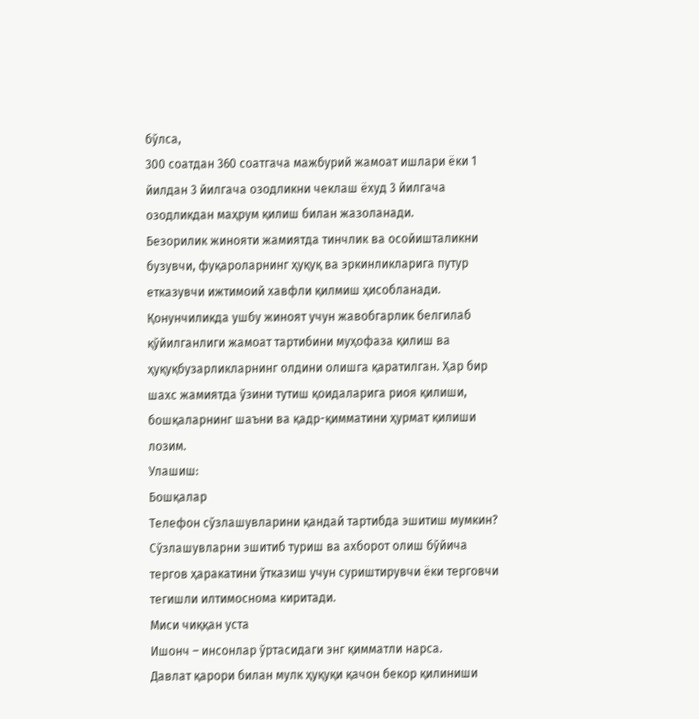бўлса,
300 соатдан 360 соатгача мажбурий жамоат ишлари ёки 1 йилдан 3 йилгача озодликни чеклаш ёхуд 3 йилгача озодликдан маҳрум қилиш билан жазоланади.
Безорилик жинояти жамиятда тинчлик ва осойишталикни бузувчи, фуқароларнинг ҳуқуқ ва эркинликларига путур етказувчи ижтимоий хавфли қилмиш ҳисобланади. Қонунчиликда ушбу жиноят учун жавобгарлик белгилаб қўйилганлиги жамоат тартибини муҳофаза қилиш ва ҳуқуқбузарликларнинг олдини олишга қаратилган. Ҳар бир шахс жамиятда ўзини тутиш қоидаларига риоя қилиши, бошқаларнинг шаъни ва қадр-қимматини ҳурмат қилиши лозим.
Улашиш:
Бошқалар
Телефон сўзлашувларини қандай тартибда эшитиш мумкин?
Сўзлашувларни эшитиб туриш ва ахборот олиш бўйича тергов ҳаракатини ўтказиш учун суриштирувчи ёки терговчи тегишли илтимоснома киритади.
Миси чиққан уста
Ишонч – инсонлар ўртасидаги энг қимматли нарса.
Давлат қарори билан мулк ҳуқуқи қачон бекор қилиниши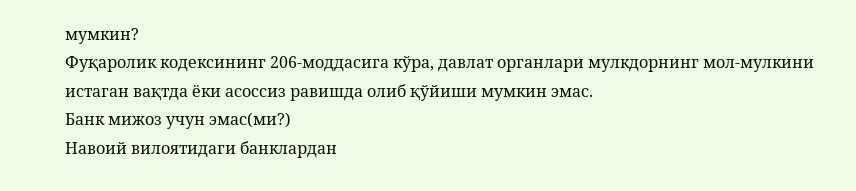мумкин?
Фуқаролик кодексининг 206-моддасига кўра, давлат органлари мулкдорнинг мол-мулкини истаган вақтда ёки асоссиз равишда олиб қўйиши мумкин эмас.
Банк мижоз учун эмас(ми?)
Навоий вилоятидаги банклардан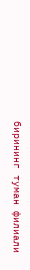бирининг туман филиали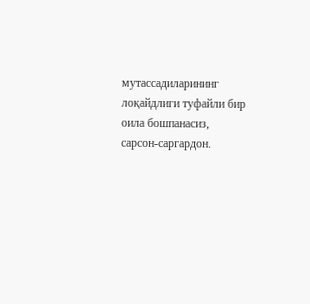мутассадиларининг лоқайдлиги туфайли бир оила бошпанасиз, сарсон-саргардон.